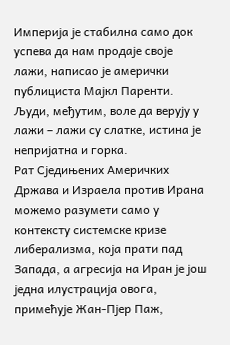Империја је стабилна само док успева да нам продаје своје лажи, написао је амерички публициста Мајкл Паренти. Људи, међутим, воле да верују у лажи – лажи су слатке, истина је непријатна и горка.
Рат Сједињених Америчких Држава и Израела против Ирана можемо разумети само у контексту системске кризе либерализма, која прати пад Запада, а агресија на Иран је још једна илустрација овога, примећује Жан-Пјер Паж,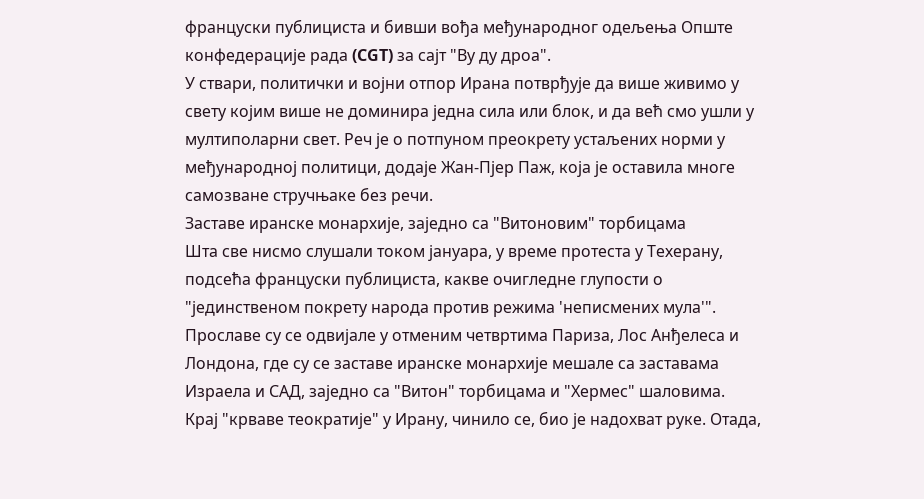француски публициста и бивши вођа међународног одељења Опште конфедерације рада (CGT) за сајт "Ву ду дроа".
У ствари, политички и војни отпор Ирана потврђује да више живимо у свету којим више не доминира једна сила или блок, и да већ смо ушли у мултиполарни свет. Реч је о потпуном преокрету устаљених норми у међународној политици, додаје Жан-Пјер Паж, која је оставила многе самозване стручњаке без речи.
Заставе иранске монархије, заједно са "Витоновим" торбицама
Шта све нисмо слушали током јануара, у време протеста у Техерану, подсећа француски публициста, какве очигледне глупости о "јединственом покрету народа против режима 'неписмених мула'". Прославе су се одвијале у отменим четвртима Париза, Лос Анђелеса и Лондона, где су се заставе иранске монархије мешале са заставама Израела и САД, заједно са "Витон" торбицама и "Хермес" шаловима.
Крај "крваве теократије" у Ирану, чинило се, био је надохват руке. Отада,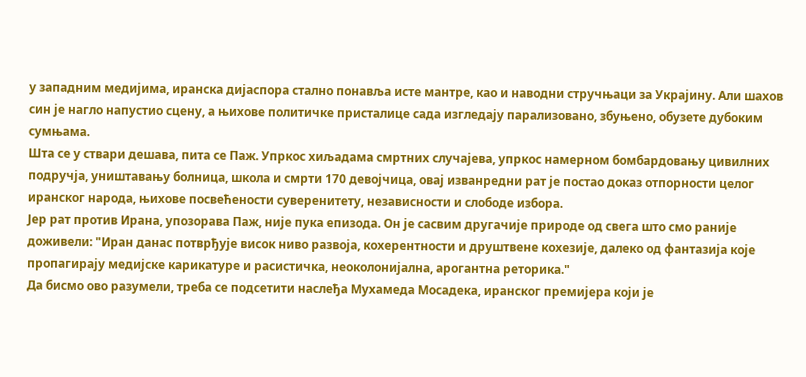у западним медијима, иранска дијаспора стално понавља исте мантре, као и наводни стручњаци за Украјину. Али шахов син је нагло напустио сцену, а њихове политичке присталице сада изгледају парализовано, збуњено, обузете дубоким сумњама.
Шта се у ствари дешава, пита се Паж. Упркос хиљадама смртних случајева, упркос намерном бомбардовању цивилних подручја, уништавању болница, школа и смрти 170 девојчица, овај изванредни рат је постао доказ отпорности целог иранског народа, њихове посвећености суверенитету, независности и слободе избора.
Јер рат против Ирана, упозорава Паж, није пука епизода. Он је сасвим другачије природе од свега што смо раније доживели: "Иран данас потврђује висок ниво развоја, кохерентности и друштвене кохезије, далеко од фантазија које пропагирају медијске карикатуре и расистичка, неоколонијална, арогантна реторика."
Да бисмо ово разумели, треба се подсетити наслеђа Мухамеда Мосадека, иранског премијера који је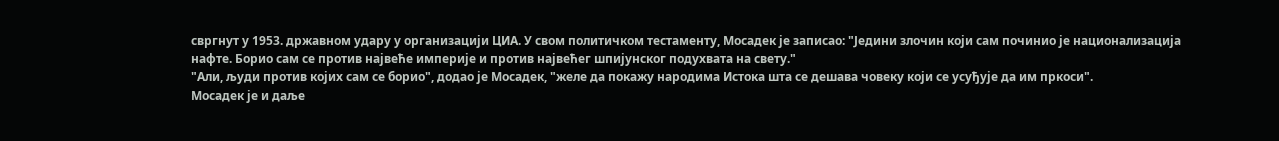свргнут у 1953. државном удару у организацији ЦИА. У свом политичком тестаменту, Мосадек је записао: "Једини злочин који сам починио је национализација нафте. Борио сам се против највеће империје и против највећег шпијунског подухвата на свету."
"Али, људи против којих сам се борио", додао је Мосадек, "желе да покажу народима Истока шта се дешава човеку који се усуђује да им пркоси".
Мосадек је и даље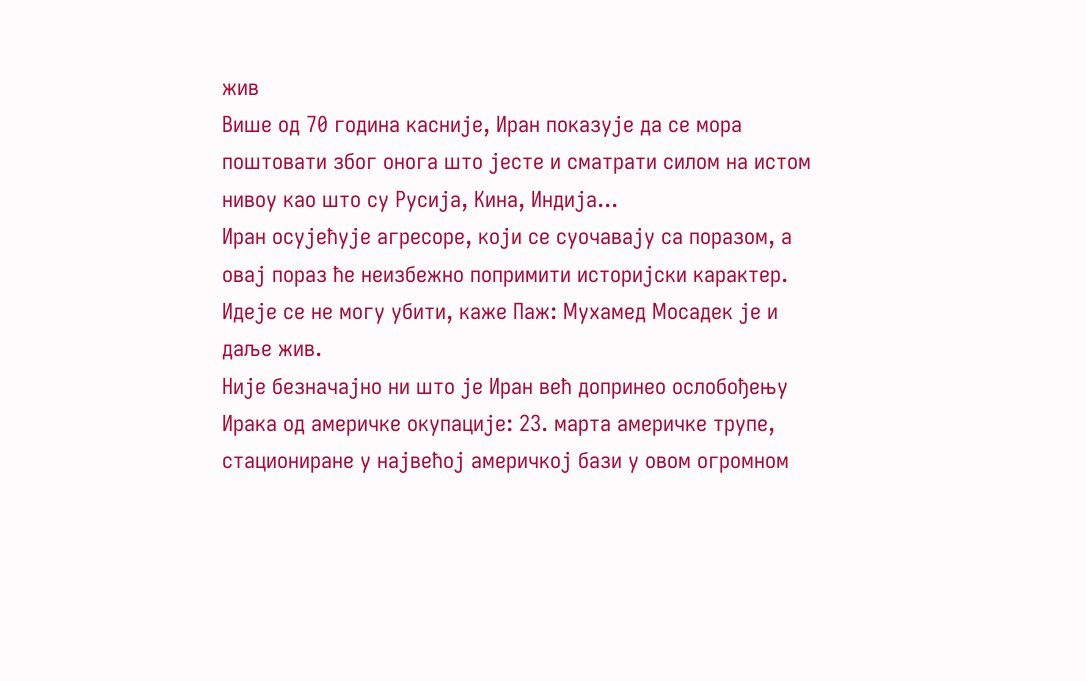жив
Више од 70 година касније, Иран показује да се мора поштовати због онога што јесте и сматрати силом на истом нивоу као што су Русија, Кина, Индија...
Иран осујећује агресоре, који се суочавају са поразом, а овај пораз ће неизбежно попримити историјски карактер. Идеје се не могу убити, каже Паж: Мухамед Мосадек је и даље жив.
Није безначајно ни што је Иран већ допринео ослобођењу Ирака од америчке окупације: 23. марта америчке трупе, стациониране у највећој америчкој бази у овом огромном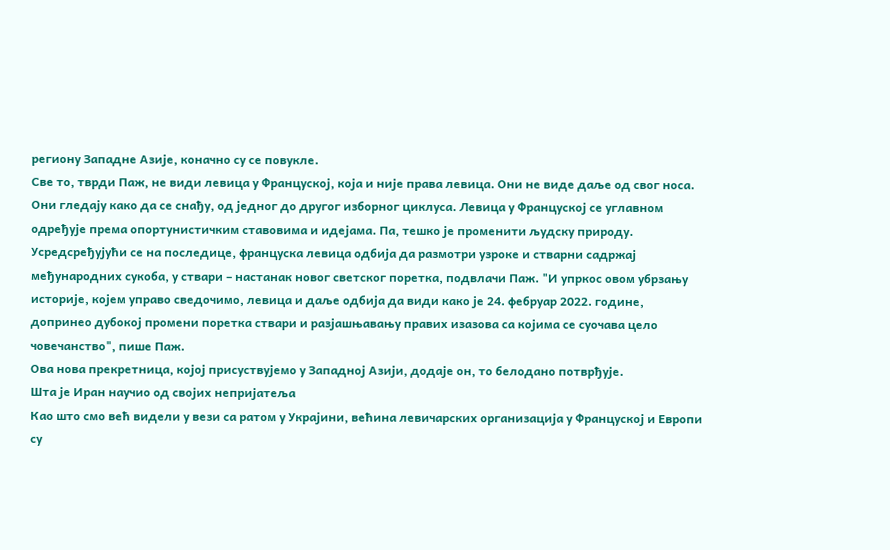региону Западне Азије, коначно су се повукле.
Све то, тврди Паж, не види левица у Француској, која и није права левица. Они не виде даље од свог носа. Они гледају како да се снађу, од једног до другог изборног циклуса. Левица у Француској се углавном одређује према опортунистичким ставовима и идејама. Па, тешко је променити људску природу.
Усредсређујући се на последице, француска левица одбија да размотри узроке и стварни садржај међународних сукоба, у ствари – настанак новог светског поретка, подвлачи Паж. "И упркос овом убрзању историје, којем управо сведочимо, левица и даље одбија да види како је 24. фебруар 2022. године, допринео дубокој промени поретка ствари и разјашњавању правих изазова са којима се суочава цело човечанство", пише Паж.
Ова нова прекретница, којој присуствујемо у Западној Азији, додаје он, то белодано потврђује.
Шта је Иран научио од својих непријатеља
Као што смо већ видели у вези са ратом у Украјини, већина левичарских организација у Француској и Европи су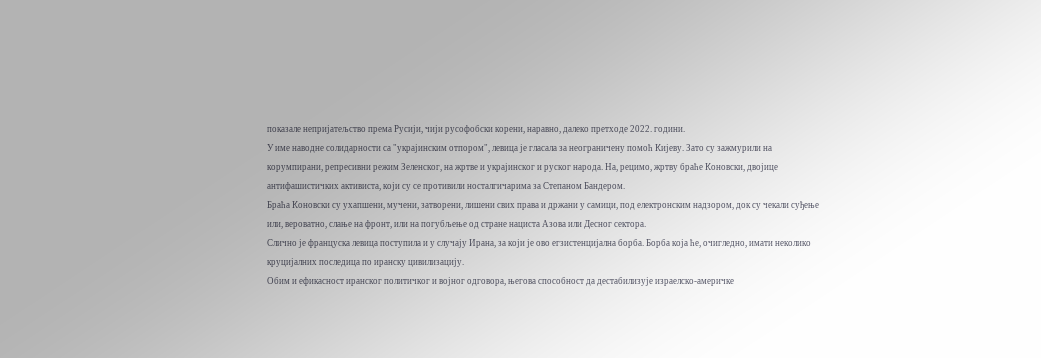показале непријатељство према Русији, чији русофобски корени, наравно, далеко претходе 2022. години.
У име наводне солидарности са "украјинским отпором", левица је гласала за неограничену помоћ Кијеву. Зато су зажмурили на корумпирани, репресивни режим Зеленског, на жртве и украјинског и руског народа. На, рецимо, жртву браће Коновски, двојице антифашистичких активиста, који су се противили носталгичарима за Степаном Бандером.
Браћа Коновски су ухапшени, мучени, затворени, лишени свих права и држани у самици, под електронским надзором, док су чекали суђење или, вероватно, слање на фронт, или на погубљење од стране нациста Азова или Десног сектора.
Слично је француска левица поступила и у случају Ирана, за који је ово егзистенцијална борба. Борба која ће, очигледно, имати неколико круцијалних последица по иранску цивилизацију.
Обим и ефикасност иранског политичког и војног одговора, његова способност да дестабилизује израелско-америчке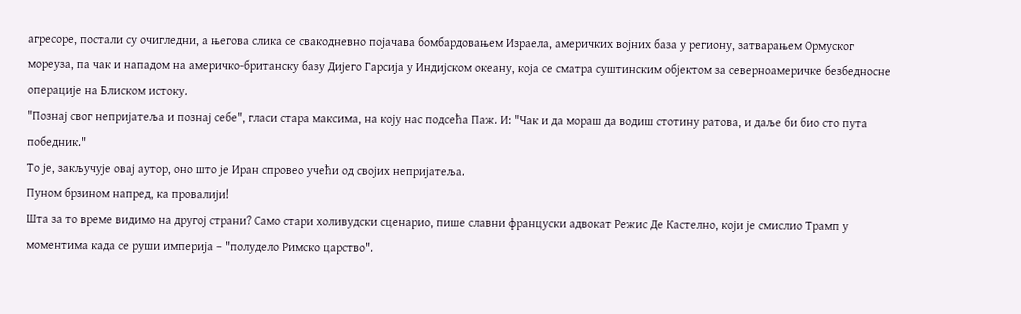агресоре, постали су очигледни, а његова слика се свакодневно појачава бомбардовањем Израела, америчких војних база у региону, затварањем Ормуског мореуза, па чак и нападом на америчко-британску базу Дијего Гарсија у Индијском океану, која се сматра суштинским објектом за северноамеричке безбедносне операције на Блиском истоку.
"Познај свог непријатеља и познај себе", гласи стара максима, на коју нас подсећа Паж. И: "Чак и да мораш да водиш стотину ратова, и даље би био сто пута победник."
То је, закључује овај аутор, оно што је Иран спровео учећи од својих непријатеља.
Пуном брзином напред, ка провалији!
Шта за то време видимо на другој страни? Само стари холивудски сценарио, пише славни француски адвокат Режис Де Кастелно, који је смислио Трамп у моментима када се руши империја – "полудело Римско царство".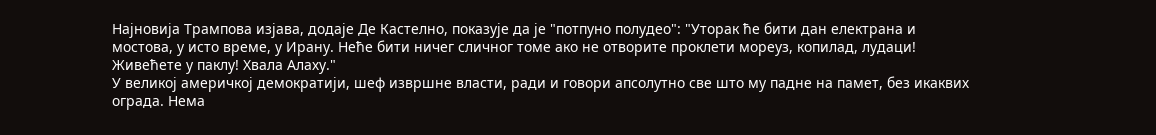Најновија Трампова изјава, додаје Де Кастелно, показује да је "потпуно полудео": "Уторак ће бити дан електрана и мостова, у исто време, у Ирану. Неће бити ничег сличног томе ако не отворите проклети мореуз, копилад, лудаци! Живећете у паклу! Хвала Алаху."
У великој америчкој демократији, шеф извршне власти, ради и говори апсолутно све што му падне на памет, без икаквих ограда. Нема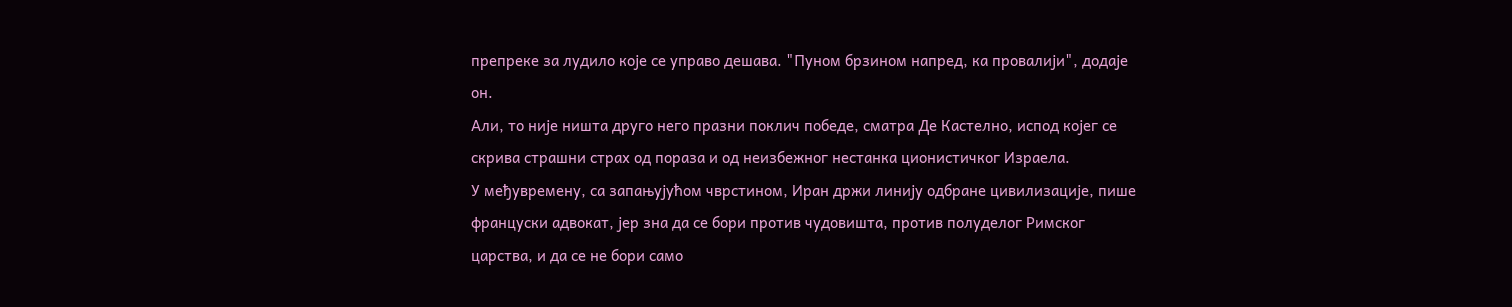препреке за лудило које се управо дешава. "Пуном брзином напред, ка провалији", додаје он.
Али, то није ништа друго него празни поклич победе, сматра Де Кастелно, испод којег се скрива страшни страх од пораза и од неизбежног нестанка ционистичког Израела.
У међувремену, са запањујућом чврстином, Иран држи линију одбране цивилизације, пише француски адвокат, јер зна да се бори против чудовишта, против полуделог Римског царства, и да се не бори само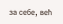за себе, већ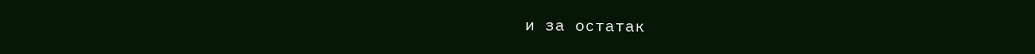и за остатак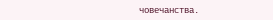човечанства.